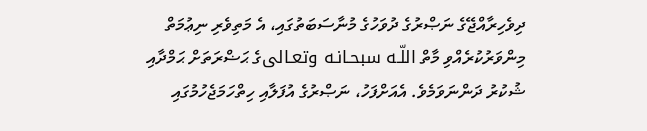ދިވެހިރާއްޖޭގެ ނަޞްރުގެ ދުވަހުގެ މުނާސަބަތުގައި، އެ މަތިވެރި ނިޢުމަތް މިންވަރުކުރެއްވި މާތް اللّـه سبحـانـه وتعـالىގެ ޙަޟްރަތަށް ޙަމްދާއި ޝުކުރު ދަންނަވަމެވެ. އެއަށްފަހު، ނަޞްރުގެ އުފަލާއި ހިތްހަމަޖެހުމުގައި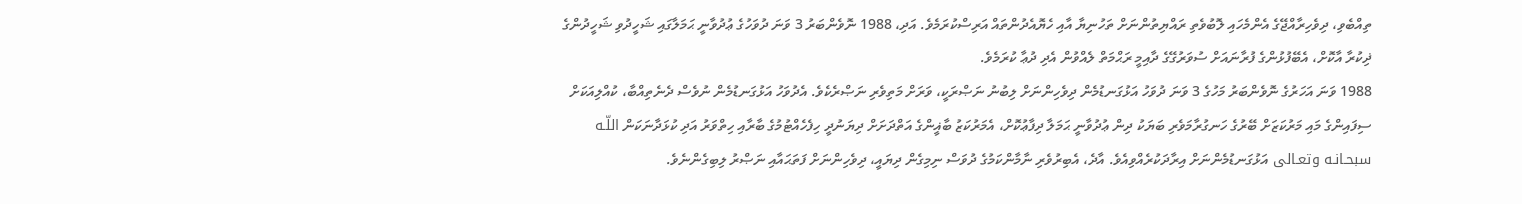ތިއްބެވި، ދިވެހިރާއްޖޭގެ އެންމެހައި ލޮބުވެތި ރައްޔިތުންނަށް ތަހުނިޔާ އާއި ހެޔޮއެދުންތައް އަރިސްކުރަމެވެ. އަދި، 1988 ނޮވެންބަރު 3 ވަނަ ދުވަހުގެ ޢުދުވާނީ ޙަމަލާގައި ޝަހީދުވި ޝަހީދުންގެ ޛިކުރާ އާކޮށް، އެބޭފުޅުންގެ ފުރާނައަށް ސުވަރުގޭގެ ދާއިމީ ރަޙްމަތް ލެއްވުން އެދި ދުޢާ ކުރަމެވެ.
1988 ވަނަ އަހަރުގެ ނޮވެންބަރު މަހުގެ 3 ވަނަ ދުވަހު އަޅުގަނޑުމެން ދިވެހިންނަށް ލިބުނު ނަޞްރަކީ، ވަރަށް މަތިވެރި ނަޞްރެކެވެ. އެދުވަހު އަޅުގަނޑުމެން ނުވެސް ދެނެތިއްބާ، ކުއްލިއަކަށް ސިފައިންގެ މައި މަރުކަޒަށް ބޭރުގެ ހަނގުރާމަވެރި ބަޔަކު ދިން ޢުދުވާނީ ޙަމަލާ ދިފާޢުކޮށް، އެމަރުކަޒު ބާޣީންގެ އަތްދަށަށް ދިޔަނުދީ ހިފެހެއްޓުމުގެ ބާރާއި ހިތްވަރު އަދި ކުޅަދާނަކަން اللّـه سبحـانـه وتعـالى އަޅުގަނޑުމެންނަށް އިރާދަކުރެއްވިއެވެ. އާދެ، އެބިރުވެރި ނާމާންކަމުގެ ދުވަސް ނިމިގެން ދިޔައީ، ދިވެހިންނަށް ފަތަޙައާއި ނަޞްރު ލިބިގެންނެވެ.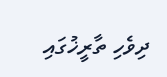ދިވެހި ތާރީޚުގައި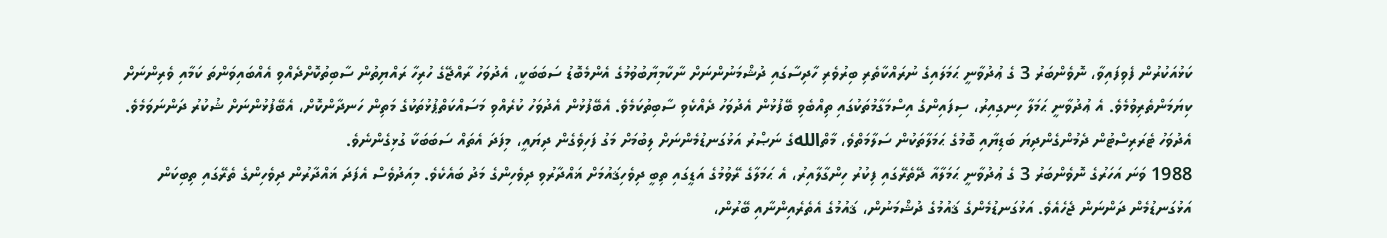ކަޅުއަކުރުން ފެވިފައިވާ، ނޮވެންބަރު 3 ގެ ޢުދުވާނީ ޙަމަލައިގެ ނުރައްކާތެރި ބިރުވެރި ހާދިސާގައި ދުޝްމަނުންނަށް ނާކާމިޔާބުވުމުގެ އެންމެބޮޑު ސަބަބަކީ، އެދުވަހު ރާއްޖޭގެ ހުރިހާ ރައްޔިތުން ސާބިތުކޮށްދެއްވި އެއްބައިވަންތަ ކަމާއި ވެރިންނަށް ކިޔަމަންތެރިވުމެވެ. އެ ޢުދުވާނީ ޙަމަލާ ހިނގިއިރު، ސިފައިންގެ އިސްމަގާމުތަކުގައި ތިއްބެވި ބޭފުޅުން އެދުވަހު ދެއްކެވި ސާބިތުކަމެވެ. އެބޭފުޅުން އެދުވަހު ކުރެއްވި މަސައްކަތްޕުޅުތަކުގެ މަތިން ހަނދާންކޮށް، އެބޭފުޅުންނަށް ޝުކުރު ދަންނަވަމެވެ. އެދުވަހު ޓެރަރިސްޓުން ދެމުންގެންދިޔަ ބަޑިޔާއި ބޮމުގެ ޙަމަލާތަކުން ސަލާމަތްވެ، މާތްاللهގެ ނަޞްރު އަޅުގަނޑުމެންނަށް ލިބުމަށް މަގު ފަހިވެގެން ދިޔައީ، މިފަދަ އެތައް ސަބަބަކާ ގުޅިގެންނެވެ.
1988 ވަނަ އަހަރުގެ ނޮވެންބަރު 3 ގެ ޢުދުވާނީ ޙަމަލާއާ ދޭތެރޭގައި ފިކުރު ހިންގާލާއިރު، އެ ޙަމަލާގެ ރޭވުމުގެ އަޑީގައި ތިބީ ދިވެހިޤައުމަށް ޣައްދާރުވި ދިވެހިންގެ މަދު ބައެކެވެ. މިއަދުވެސް އެފަދަ ޣައްދާރުން ދިވެހިންގެ ތެރޭގައި ތިބިކަން އަޅުގަނޑުމެން ދަންނަން ޖެހެއެވެ. އަޅުގަނޑުމެންގެ ޤައުމުގެ ދުޝްމަނުން، ޤައުމުގެ އެތެރެއިންނާއި ބޭރުން،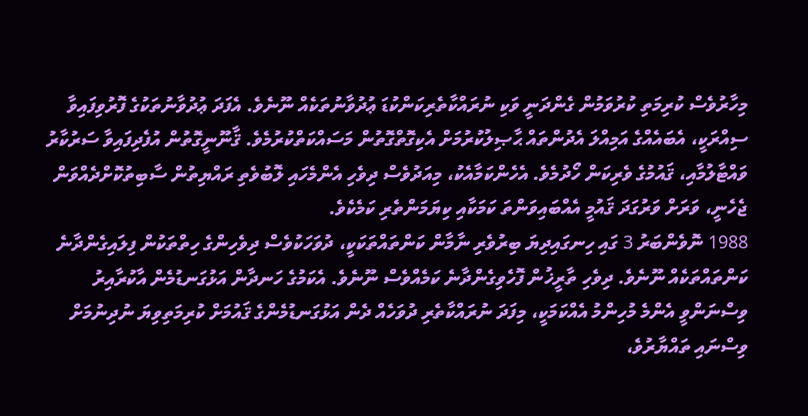މިހާރުވެސް ކުރިމަތި ކުރުވަމުން ގެންދަނީ ވަކި ނުރައްކާތެރިކަންކުޑަ ޢުދުވާނުތަކެއް ނޫނެވެ. އެފަދަ ޢުދުވާނުތަކުގެ ފޮރުވިފައިވާ ސިއްރަކީ، އެބައެއްގެ އަމިއްލަ އެދުންތައް ޙާޞިލުކުރުމަށް އެކިގޮތްގޮތުން މަސައްކަތްކުރުމެވެ. ޤާނޫނީގޮތުން އުފެދިފައިވާ ސަރުކާރު ވައްޓާލުމާއި، ޤައުމުގެ ވެރިކަން ހޯދުމެވެ. އެހެންކަމާއެކު، މިއަދުވެސް ދިވެހި އެންމެހައި ލޮބުވެތި ރައްޔިތުން ސާބިތުކޮށްދެއްވަން ޖެހެނީ، ވަރަށް ވަރުގަދަ ޤައުމީ އެއްބައިވަންތަ ކަމަކާއި ކިޔަމަންތެރި ކަމެކެވެ.
1988 ނޮވެންބަރު 3 ގައި ހިނގައިދިޔަ ބިރުވެރި ނާމާން ކަންތައްތަކަކީ، ދުވަހަކުވެސް ދިވެހިންގެ ހިތްތަކުން ފިލައިގެންދާނެ ކަންތައްތަކެއް ނޫނެވެ. ދިވެހި ތާރީޚުން ފޮހެވިގެންދާނެ ކަމެއްވެސް ނޫނެވެ. އެކަމުގެ ހަނދާން އަޅުގަނޑުމެން އާކުރާއިރު ވިސްނަންވީ އެންމެ މުހިންމު އެއްކަމަކީ، މިފަދަ ނުރައްކާތެރި ދުވަހެއް ދެން އަޅުގަނޑުމެންގެ ޤައުމަށް ކުރިމަތިވިޔަ ނުދިނުމަށް ވިސްނައި ތައްޔާރުވެ،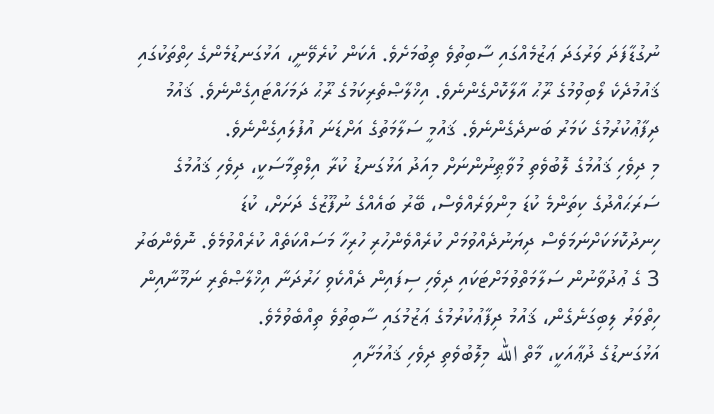ނުގުޑާފަދަ ވަރުގަދަ ޢަޒުމެއްގައި ސާބިތުވެ ތިބުމަށެވެ. އެކަން ކުރެވޭނީ، އަޅުގަނޑުމެންގެ ހިތްތަކުގައި ޤައުމުދެކެ ލޯބިވުމުގެ ރޫޙު އާލާކޮށްގެންނެވެ. އިޚްލާޞްތެރިކަމުގެ ރޫޙު ދަމަހައްޓައިގެންނެވެ. ޤައުމު ދިފާޢުކުރުމުގެ ކަމަރު ބަނދެގެންނެވެ. ޤައުމީ ސަލާމަތުގެ އަށްޑަނަ އުފުލައިގެންނެވެ.
މި ދިވެހި ޤައުމުގެ ލޮބުވެތި މުވާޠިނުންނަށް މިއަދު އަޅުގަނޑު ކުރާ އިލްތިމާސަކީ، ދިވެހި ޤައުމުގެ ސަރަޙައްދުގެ ކިތަންމެ ކުޑަ މިންވަރެއްވެސް، ބޭރު ބައެއްގެ ނުފޫޒުގެ ދަށަށް، ކުޑަ ހިނދުކޮޅަކަށްނަމަވެސް ދިޔަނުދެއްވުމަށް ކުރެއްވެންހުރި ހުރިހާ މަސައްކަތެއް ކުރެއްވުމެވެ. ނޮވެންބަރު 3 ގެ ޢުދުވާނުން ސަލާމަތްވުމަށްޓަކައި ދިވެހި ސިފައިން ދެއްކެވި ހަރުދަނާ އިޚްލާޞްތެރި ނަމޫނާއިން ހިތްވަރު ލިބިގަނެގެން، ޤައުމު ދިފާޢުކުރުމުގެ ޢަޒުމުގައި ސާބިތުވެ ތިއްބެވުމެވެ.
އަޅުގަނޑުގެ ދުޢާއަކީ، މާތް الله މިލޮބުވެތި ދިވެހި ޤައުމަށާއި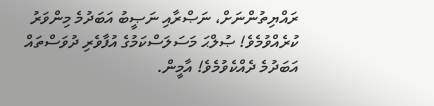ރައްޔިތުންނަށް، ނަޞްރާއި ނަޞީބު އަބަދުމެ މިންވަރު ކުރެއްވުމެވެ! ޞުލްޙަ މަސަލަސްކަމުގެ އުފާވެރި ދުވަސްތައް އަބަދުމެ ދެއްކެވުމެވެ! އާމީން.